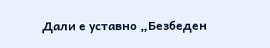Дали е уставно „Безбеден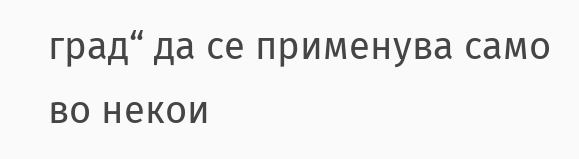град“ да се применува само во некои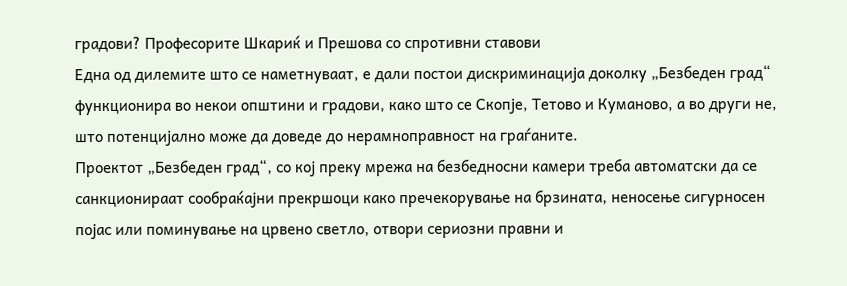градови? Професорите Шкариќ и Прешова со спротивни ставови
Една од дилемите што се наметнуваат, е дали постои дискриминација доколку „Безбеден град“ функционира во некои општини и градови, како што се Скопје, Тетово и Куманово, а во други не, што потенцијално може да доведе до нерамноправност на граѓаните.
Проектот „Безбеден град“, со кој преку мрежа на безбедносни камери треба автоматски да се санкционираат сообраќајни прекршоци како пречекорување на брзината, неносење сигурносен појас или поминување на црвено светло, отвори сериозни правни и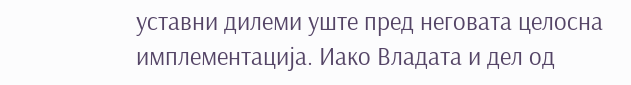уставни дилеми уште пред неговата целосна имплементација. Иако Владата и дел од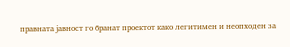правната јавност го бранат проектот како легитимен и неопходен за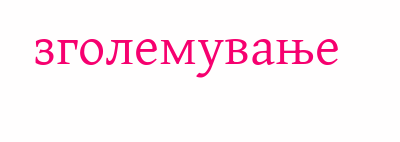зголемување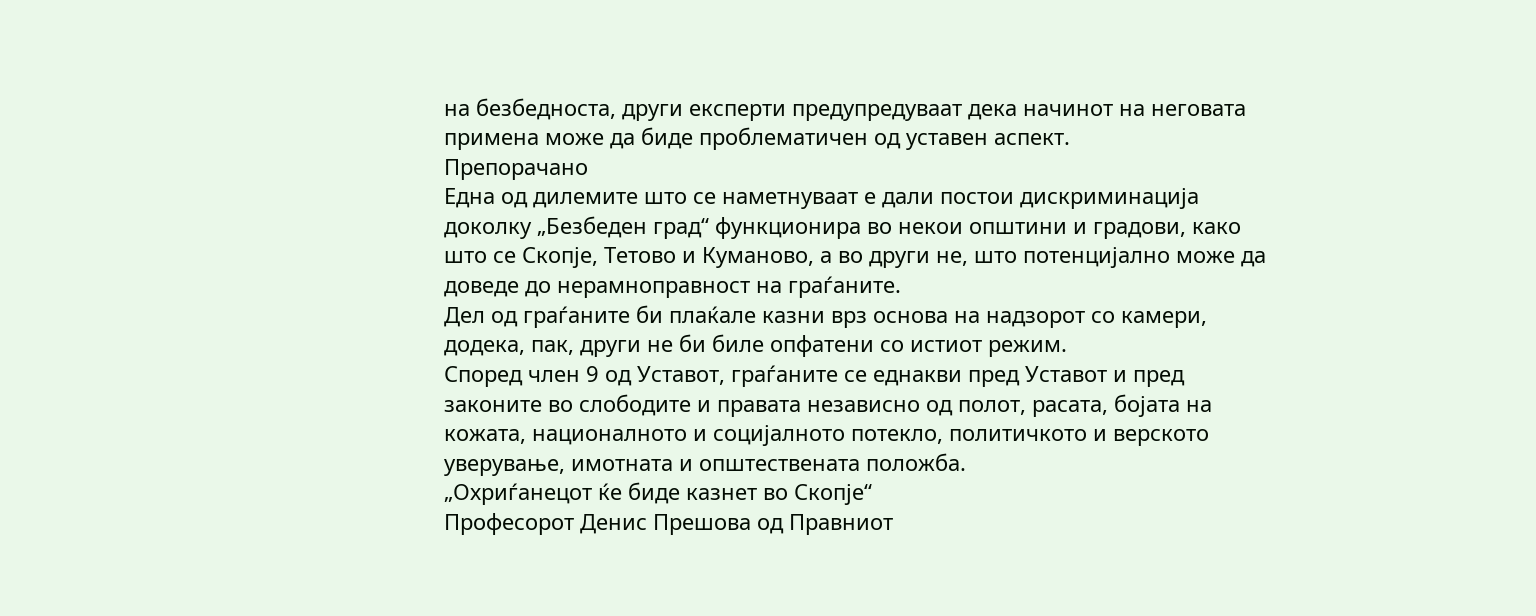на безбедноста, други експерти предупредуваат дека начинот на неговата примена може да биде проблематичен од уставен аспект.
Препорачано
Една од дилемите што се наметнуваат е дали постои дискриминација доколку „Безбеден град“ функционира во некои општини и градови, како што се Скопје, Тетово и Куманово, а во други не, што потенцијално може да доведе до нерамноправност на граѓаните.
Дел од граѓаните би плаќале казни врз основа на надзорот со камери, додека, пак, други не би биле опфатени со истиот режим.
Според член 9 од Уставот, граѓаните се еднакви пред Уставот и пред законите во слободите и правата независно од полот, расата, бојата на кожата, националното и социјалното потекло, политичкото и верското уверување, имотната и општествената положба.
„Охриѓанецот ќе биде казнет во Скопје“
Професорот Денис Прешова од Правниот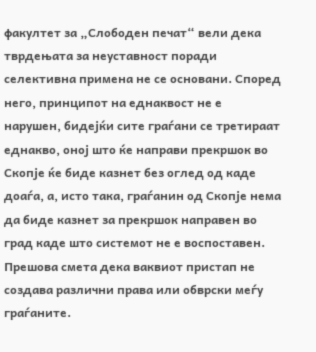факултет за „Слободен печат“ вели дека тврдењата за неуставност поради селективна примена не се основани. Според него, принципот на еднаквост не е нарушен, бидејќи сите граѓани се третираат еднакво, оној што ќе направи прекршок во Скопје ќе биде казнет без оглед од каде доаѓа, а, исто така, граѓанин од Скопје нема да биде казнет за прекршок направен во град каде што системот не е воспоставен.
Прешова смета дека ваквиот пристап не создава различни права или обврски меѓу граѓаните.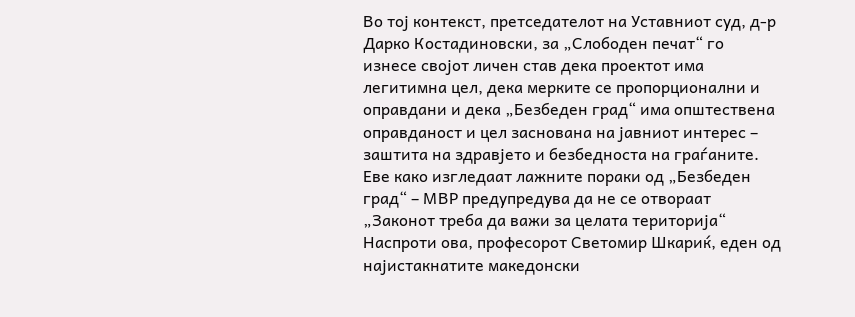Во тој контекст, претседателот на Уставниот суд, д-р Дарко Костадиновски, за „Слободен печат“ го изнесе својот личен став дека проектот има легитимна цел, дека мерките се пропорционални и оправдани и дека „Безбеден град“ има општествена оправданост и цел заснована на јавниот интерес – заштита на здравјето и безбедноста на граѓаните.
Еве како изгледаат лажните пораки од „Безбеден град“ – МВР предупредува да не се отвораат
„Законот треба да важи за целата територија“
Наспроти ова, професорот Светомир Шкариќ, еден од најистакнатите македонски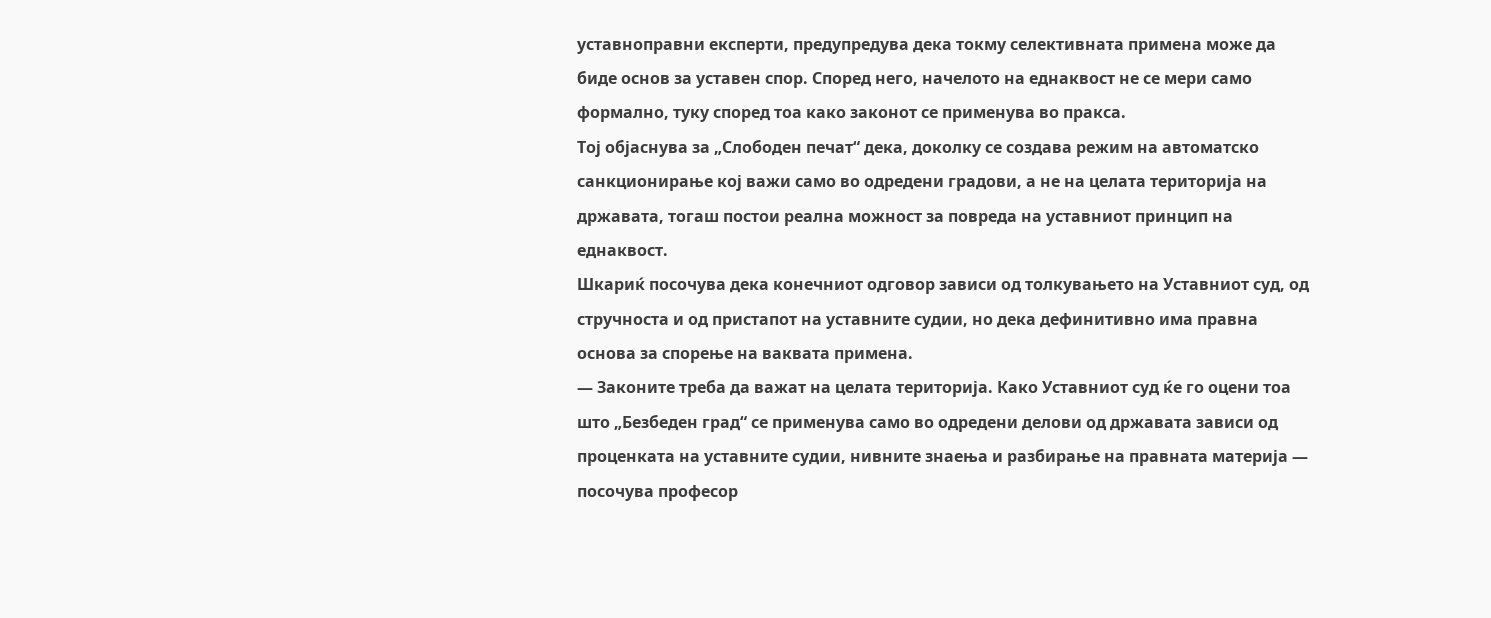уставноправни експерти, предупредува дека токму селективната примена може да биде основ за уставен спор. Според него, начелото на еднаквост не се мери само формално, туку според тоа како законот се применува во пракса.
Тој објаснува за „Слободен печат“ дека, доколку се создава режим на автоматско санкционирање кој важи само во одредени градови, а не на целата територија на државата, тогаш постои реална можност за повреда на уставниот принцип на еднаквост.
Шкариќ посочува дека конечниот одговор зависи од толкувањето на Уставниот суд, од стручноста и од пристапот на уставните судии, но дека дефинитивно има правна основа за спорење на ваквата примена.
— Законите треба да важат на целата територија. Како Уставниот суд ќе го оцени тоа што „Безбеден град“ се применува само во одредени делови од државата зависи од проценката на уставните судии, нивните знаења и разбирање на правната материја — посочува професор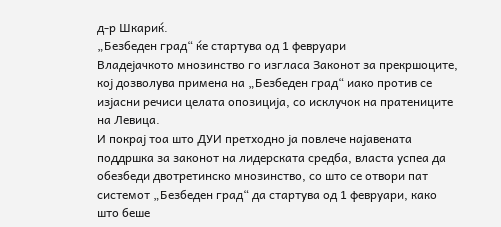д-р Шкариќ.
„Безбеден град“ ќе стартува од 1 февруари
Владејачкото мнозинство го изгласа Законот за прекршоците, кој дозволува примена на „Безбеден град“ иако против се изјасни речиси целата опозиција, со исклучок на пратениците на Левица.
И покрај тоа што ДУИ претходно ја повлече најавената поддршка за законот на лидерската средба, власта успеа да обезбеди двотретинско мнозинство, со што се отвори пат системот „Безбеден град“ да стартува од 1 февруари, како што беше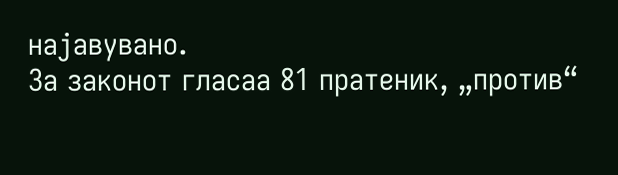најавувано.
За законот гласаа 81 пратеник, „против“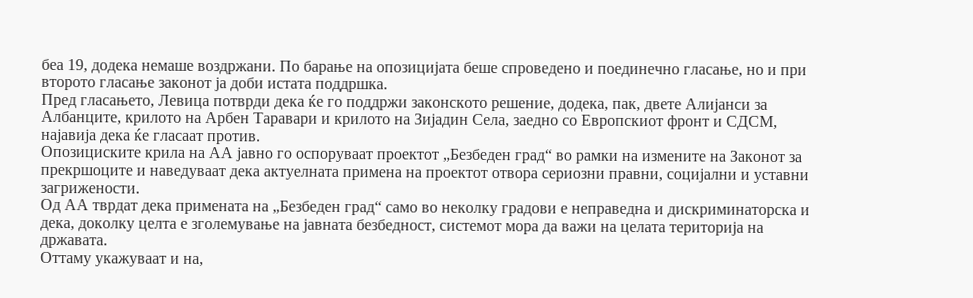беа 19, додека немаше воздржани. По барање на опозицијата беше спроведено и поединечно гласање, но и при второто гласање законот ја доби истата поддршка.
Пред гласањето, Левица потврди дека ќе го поддржи законското решение, додека, пак, двете Алијанси за Албанците, крилото на Арбен Таравари и крилото на Зијадин Села, заедно со Европскиот фронт и СДСМ, најавија дека ќе гласаат против.
Опозициските крила на АА јавно го оспоруваат проектот „Безбеден град“ во рамки на измените на Законот за прекршоците и наведуваат дека актуелната примена на проектот отвора сериозни правни, социјални и уставни загрижености.
Од АА тврдат дека примената на „Безбеден град“ само во неколку градови е неправедна и дискриминаторска и дека, доколку целта е зголемување на јавната безбедност, системот мора да важи на целата територија на државата.
Оттаму укажуваат и на,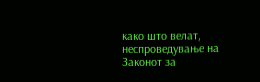како што велат, неспроведување на Законот за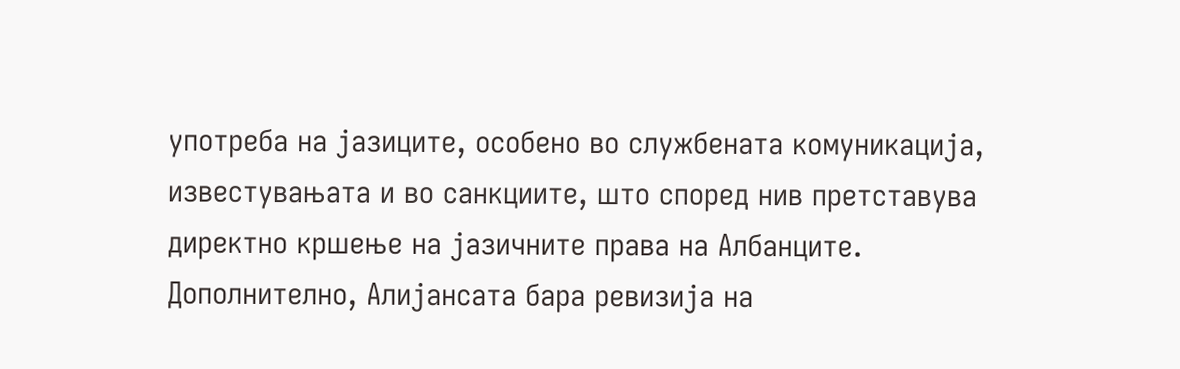употреба на јазиците, особено во службената комуникација, известувањата и во санкциите, што според нив претставува директно кршење на јазичните права на Албанците.
Дополнително, Алијансата бара ревизија на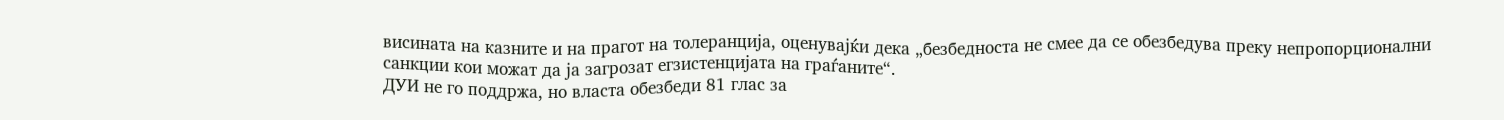висината на казните и на прагот на толеранција, оценувајќи дека „безбедноста не смее да се обезбедува преку непропорционални санкции кои можат да ја загрозат егзистенцијата на граѓаните“.
ДУИ не го поддржа, но власта обезбеди 81 глас за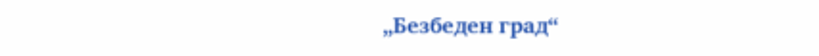„Безбеден град“